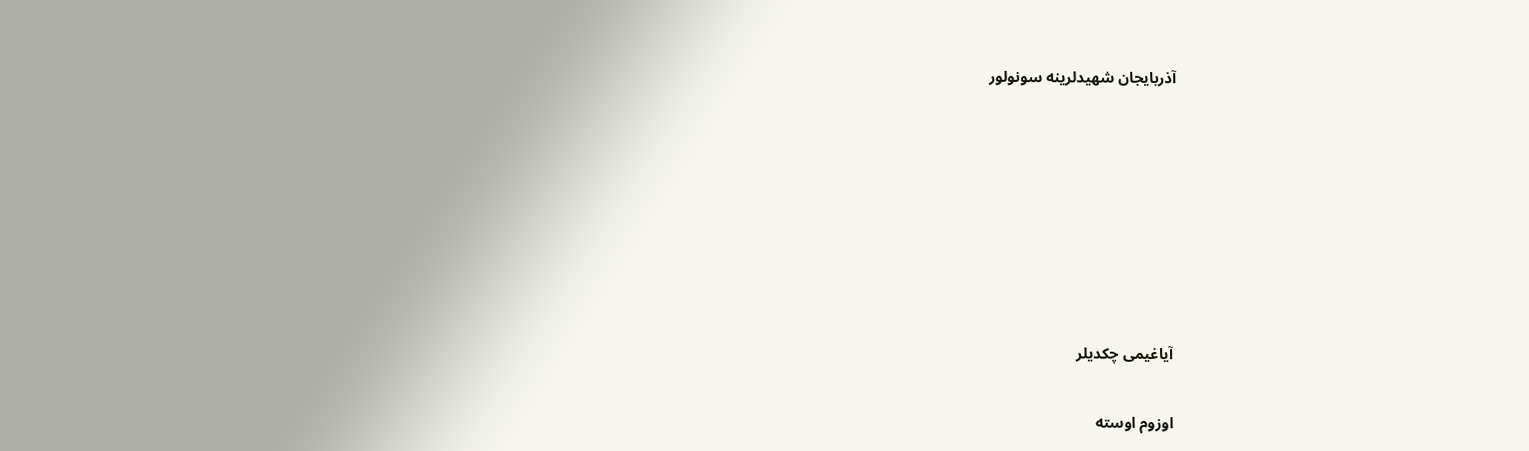آذربایجان شهیدلرینه سونولور







آیاغیمی چکدیلر

اوزوم اوسته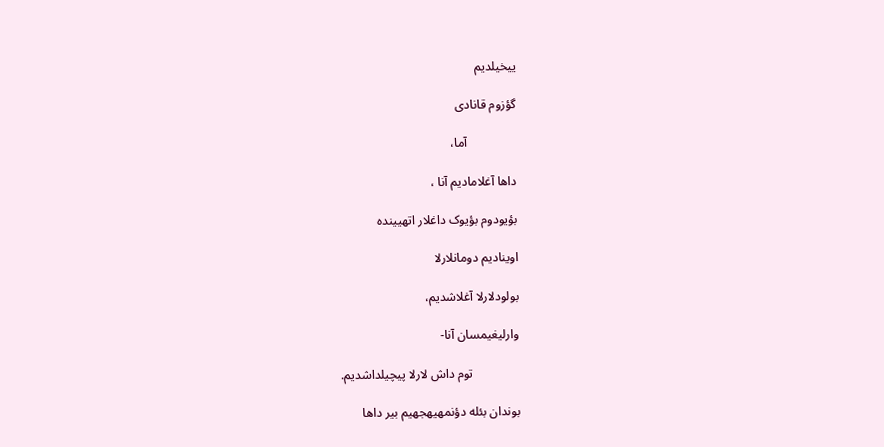ییخیلدیم

گؤزوم قانادی

                آما،

داها آغلامادیم آنا ،

بؤیودوم بؤیوک داغلار اتهیینده

اوینادیم دومانلارلا

بولودلارلا آغلاشدیم،

وارلیغیمسان آنا-

               توم داش لارلا پیچیلداشدیم.

بوندان بئله دؤنمهیهجهیم بیر داها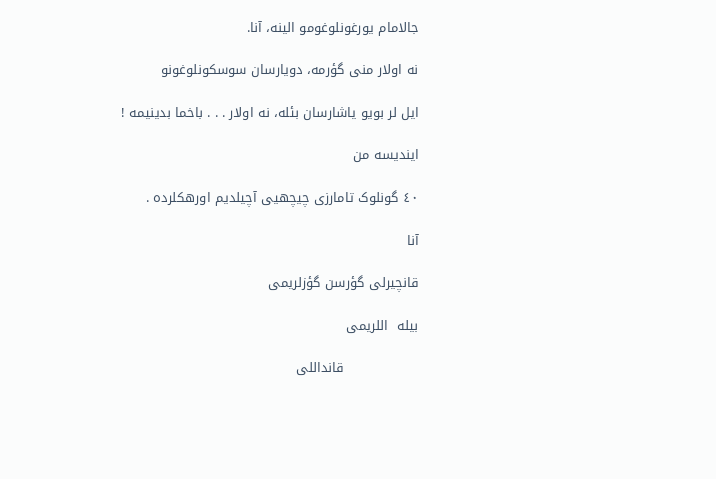جالامام یورغونلوغومو الینه، آنا.

نه اولار منی گؤرمه، دویارسان سوسکونلوغونو

ایل لر بویو یاشارسان بئله، نه اولار . . . باخما بدینیمه !

ایندیسه من

٤٠ گونلوک تامارزی چیچهیی آچیلدیم اورهکلرده .

آنا

قانچیرلی گؤرسن گؤزلریمی

بیله  اللریمی

                 قانداللی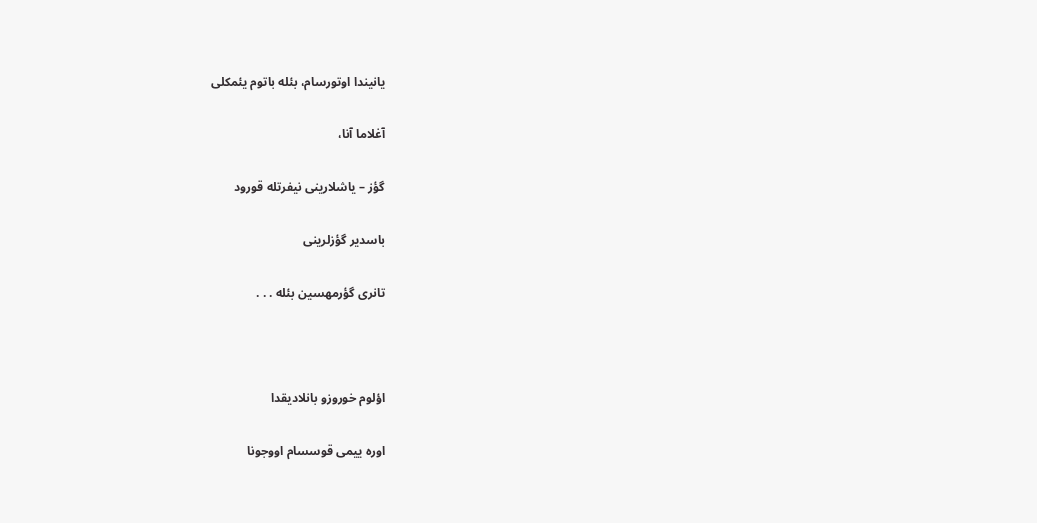یانیندا اوتورسام، بئله باتوم یئمکلی

آغلاما آنا،

گؤز – یاشلارینی نیفرتله قورود

باسدیر گؤزلرینی

تانری گؤرمهسین بئله . . .



اؤلوم خوروزو بانلادیقدا

اوره ییمی قوسسام اووجونا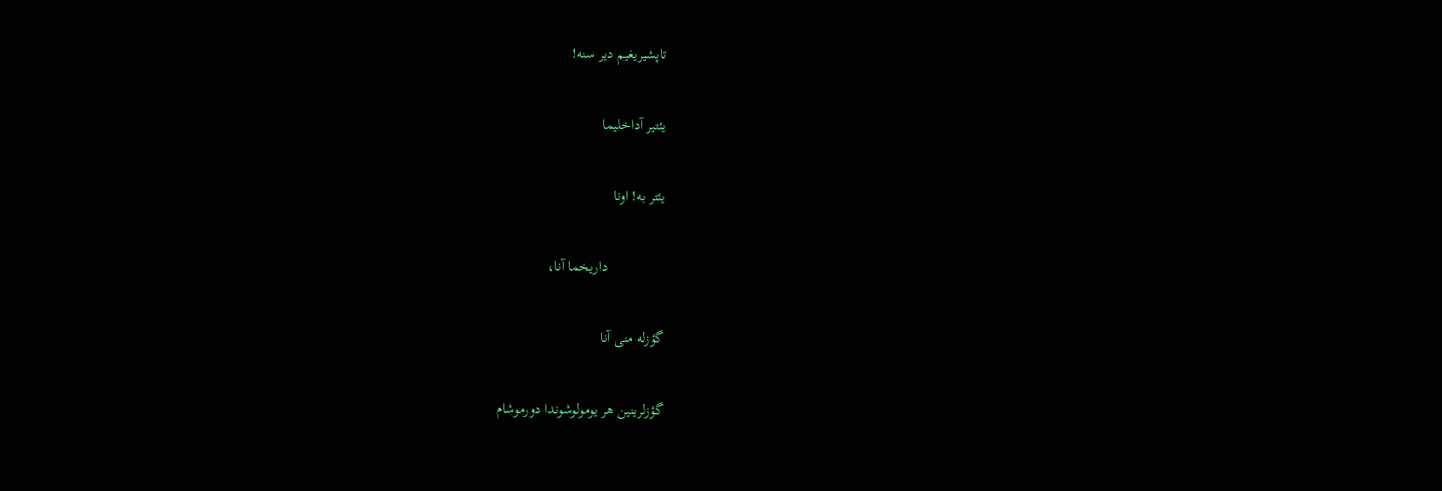تاپشیریغیم دیر سنه!

یئتیر آداخلیما

یئتر به! اونا

               داریخما آنا،

گؤزله منی آنا

گؤزلرینین هر یومولوشوندا دورموشام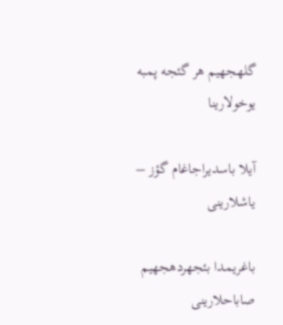گلهجهیم هر گئجه پمبه یوخولارینا

آیلا باسدیراجاغام گؤز – یاشلارینی

باغریمدا بئجهردهجهیم صاباحلارینی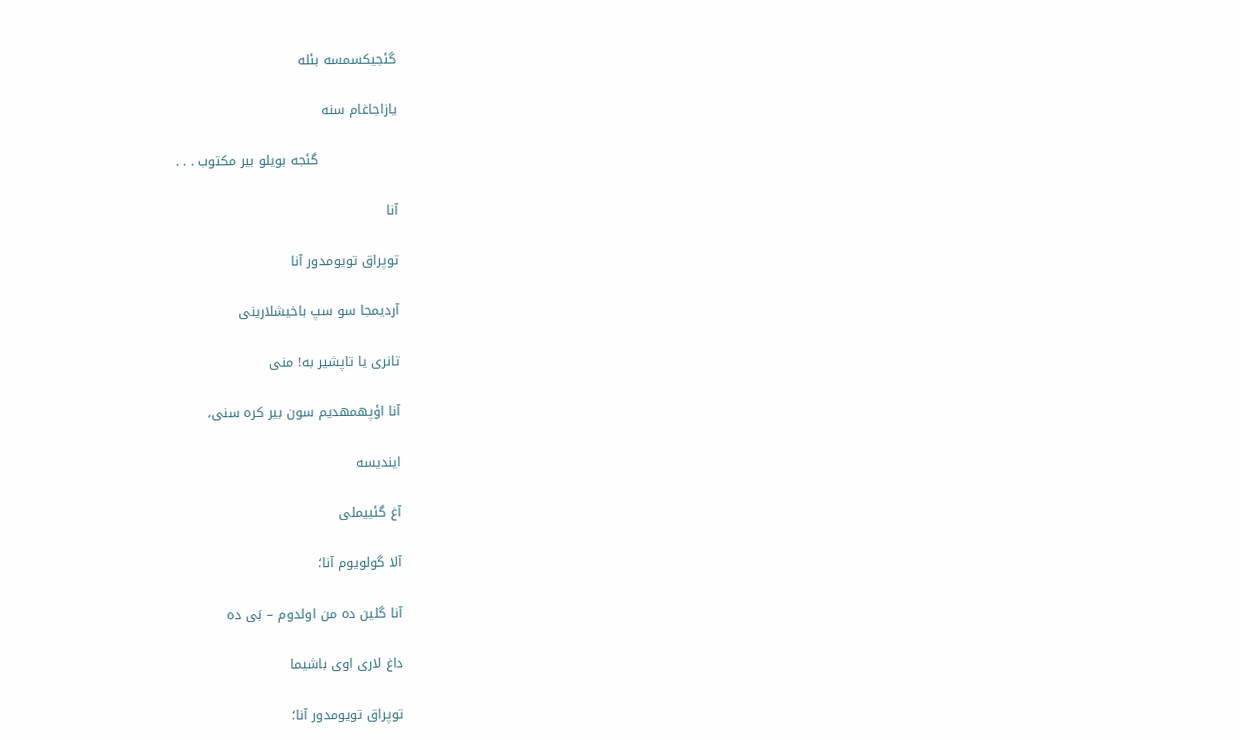گئجیکسمسه بئله

یازاجاغام سنه

                  گئجه بویلو بیر مکتوب . . .

آنا

توپراق تویومدور آنا

آردیمجا سو سپ باخیشلارینی

تانری یا تاپشیر به! منی

آنا اؤپهمهدیم سون بیر کره سنی،

ایندیسه

آغ گئییملی

آلا گولویوم آنا؛

آنا گلین ده من اولدوم – بَی ده

داغ لاری اوی باشیما

توپراق تویومدور آنا؛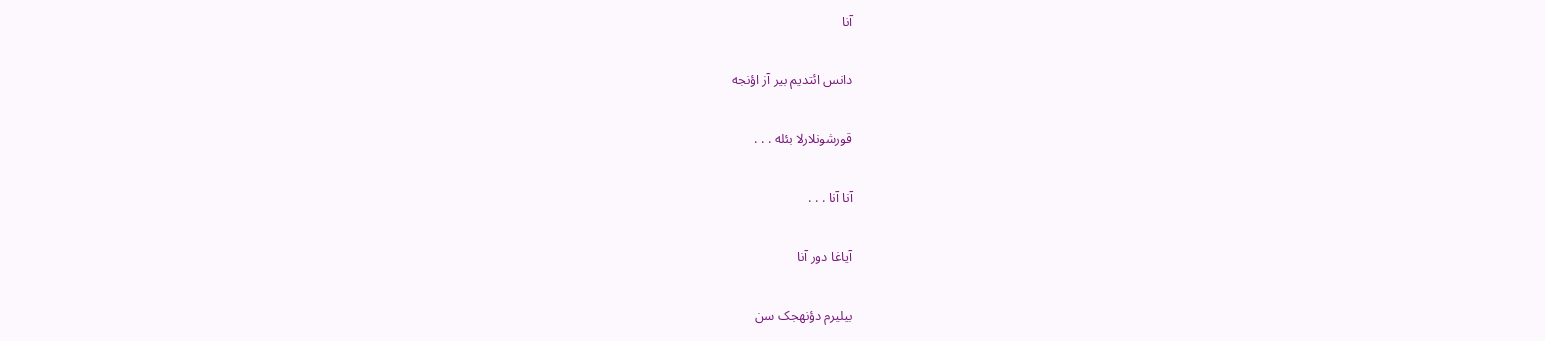آنا

دانس ائتدیم بیر آز اؤنجه

قورشونلارلا بئله . . .

آنا آنا . . .

آیاغا دور آنا

بیلیرم دؤنهجک سن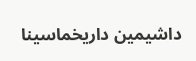داشیمین داریخماسینا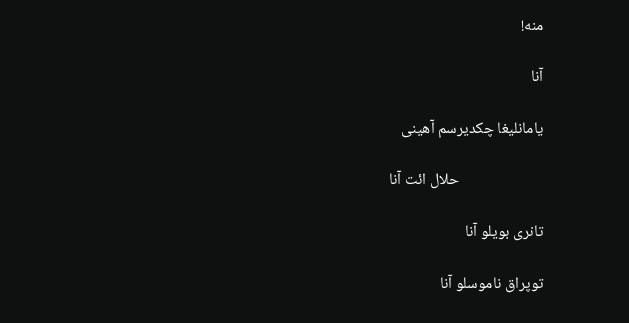منه!

آنا

یامانلیغا چکدیرسم آهینی

                        حلال ائت آنا

تانری بویلو آنا

توپراق ناموسلو آنا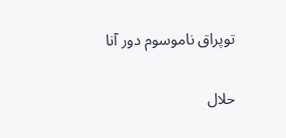توپراق ناموسوم دور آنا

حلال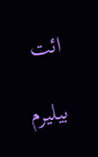ائت

بیلیرم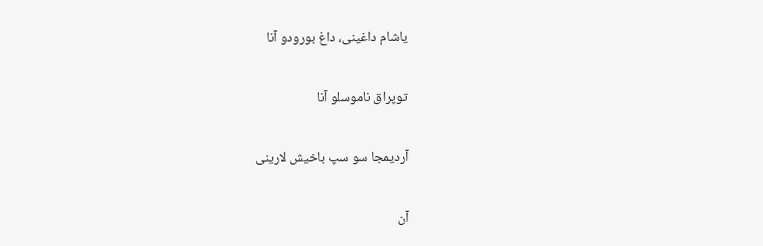یاشام داغینی، داغ بورودو آنا

توپراق ناموسلو آنا

آردیمجا سو سپ باخیش لارینی

آن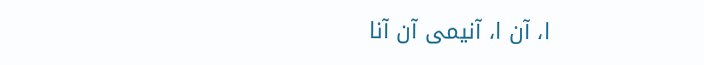ا، آن ا، آنیمی آن آنا